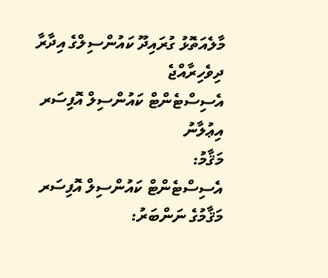މާލެއަތޮޅު ގުރައިދޫ ކައުންސިލްގެ އިދާރާ
ދިވެހިރާއްޖެ
އެސިސްޓެންޓް ކައުންސިލް އޮފިސަރ
އިޢުލާނު
މަޤާމު:
އެސިސްޓެންޓް ކައުންސިލް އޮފިސަރ
މަޤާމުގެ ނަންބަރު: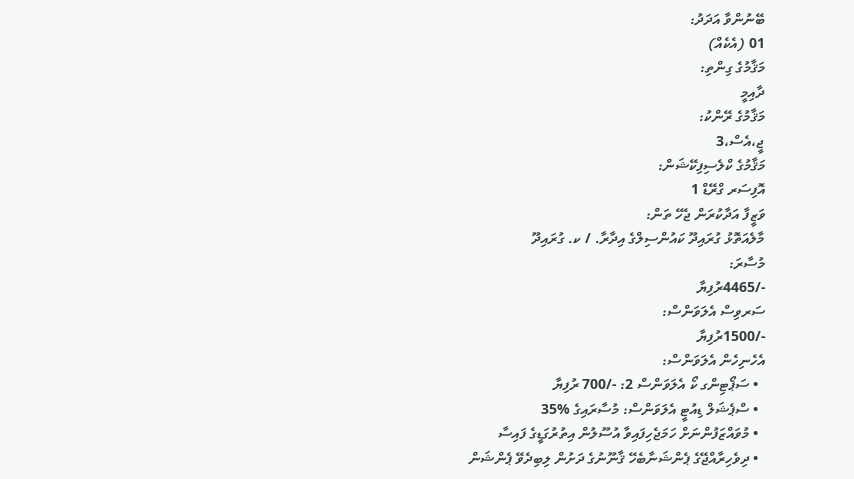ބޭނުންވާ އަދަދު:
01 (އެކެއް)
މަޤާމުގެ ގިންތި:
ދާއިމީ
މަޤާމުގެ ރޭންކު:
ޖީ،އެސް،3
މަޤާމުގެ ކްލެސިފިކޭޝަން:
އޮފިސަރ ގްރޭޑް 1
ވަޒީފާ އަދާކުރަން ޖެހޭ ތަން:
މާލެއަތޮޅު ގުރައިދޫ ކައުންސިލްގެ އިދާރާ. / ކ. ގުރައިދޫ
މުސާރަ:
-/4465ރުފިޔާ
ސަރވިސް އެލަވަންސް:
-/1500ރުފިޔާ
އެހެނިހެން އެލަވަންސް:
  • ސަޕޯޓިންގ ކޯ އެލަވަންސް 2: -/700 ރުފިޔާ
  • ސްޕެޝަލް ޑިއުޓީ އެލަވަންސް: މުސާރައިގެ %35
  • މުވައްޒަފުންނަށް ހަމަޖެހިފައިވާ އުސޫލުން އިތުރުގަޑީގެ ފައިސާ
  • ދިވެހިރާއްޖޭގެ ޕެންޝަނާބެހޭ ޤާނޫނުގެ ދަށުން ލިބިދެވޭ ޕެންޝަން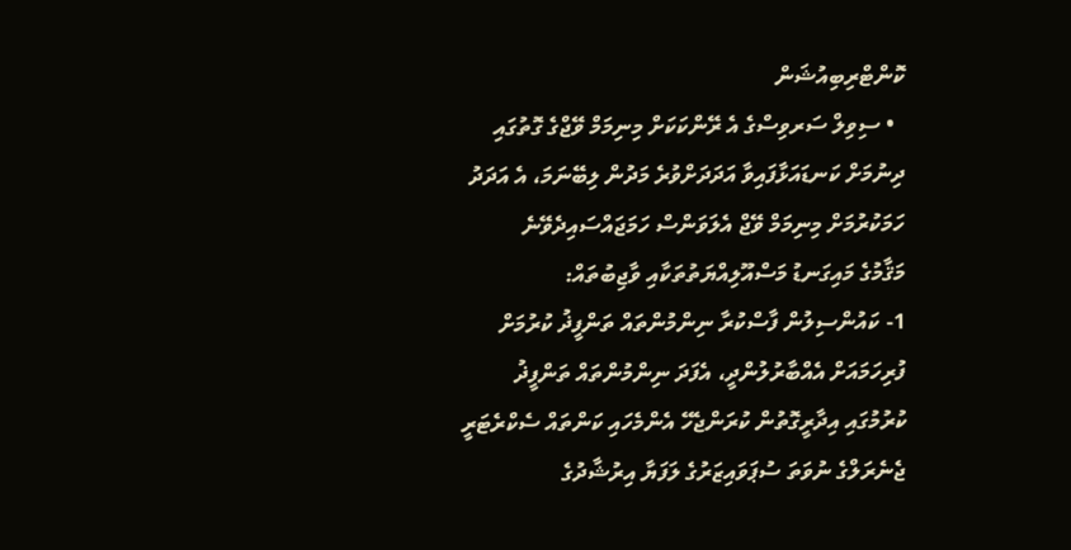ކޮންޓްރިބިއުޝަން
  • ސިވިލް ސަރވިސްގެ އެ ރޭންކަކަށް މިނިމަމް ވޭޖްގެ ގޮތުގައި ދިނުމަށް ކަނޑައަޅާފައިވާ އަދަދަށްވުރެ މަދުން ލިބޭނަމަ، އެ އަދަދު ހަމަކުރުމަށް މިނިމަމް ވޭޖް އެލަވަންސް ހަމަޖައްސައިދެވޭނެ
މަޤާމުގެ މައިގަނޑު މަސްއޫލިއްޔަތުތަކާއި ވާޖިބުތައް:
1- ކައުންސިލުން ފާސްކުރާ ނިންމުންތައް ތަންފީޛު ކުރުމަށް ފުރިހަމައަށް އެއްބާރުލުންދީ، އެފަދަ ނިންމުންތައް ތަންފީޛު ކުރުމުގައި އިދާރީގޮތުން ކުރަންޖެހޭ އެންމެހައި ކަންތައް ސެކްރެޓަރީ ޖެނެރަލްގެ ނުވަތަ ސުޕަވައިޒަރުގެ ލަފަޔާ އިރުޝާދުގެ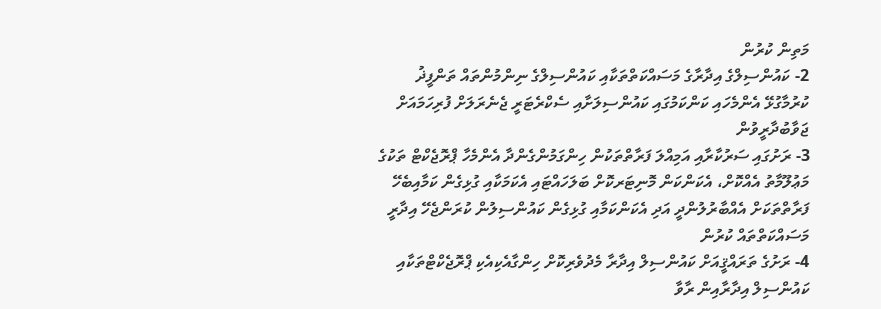މަތިން ކުރުން
2- ކައުންސިލްގެ އިދާރާގެ މަސައްކަތްތަކާއި ކައުންސިލްގެ ނިންމުންތައް ތަންފީޛު ކުރުމާގުޅޭ އެންމެހައި ކަންކަމުގައި ކައުންސިލަށާއި ސެކްރެޓަރީ ޖެނެރަލަށް ފުރިހަމައަށް ޖަވާބުދާރީވުން
3- ރަށުގައި ސަރުކާރާއި އަމިއްލަ ފަރާތްތަކުން ހިންގަމުންގެންދާ އެންމެހާ ޕްރޮޖެކްޓް ތަކުގެ މަޢުލޫމާތު އެއްކޮށް، އެކަންކަން މޮނިޓަރކޮށް ބަލަހައްޓައި އެކަމަކާއި ގުޅިގެން ކަމާއިބެހޭ ފަރާތްތަކަށް އެއްބާރުލުންދީ އަދި އެކަންކަމާއި ގުޅިގެން ކައުންސިލުން ކުރަންޖެހޭ އިދާރީ މަސައްކަތްތައް ކުރުން
4- ރަށުގެ ތަރައްޤީއަށް ކައުންސިލް އިދާރާ މެދުވެރިކޮށް ހިންގާއެކިއެކި ޕްރޮޖެކްޓްތަކާއި ކައުންސިލް އިދާރާއިން ރާވާ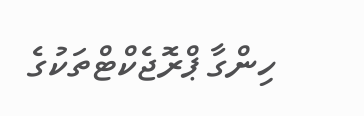ހިންގާ ޕްރޮޖެކްޓްތަކުގެ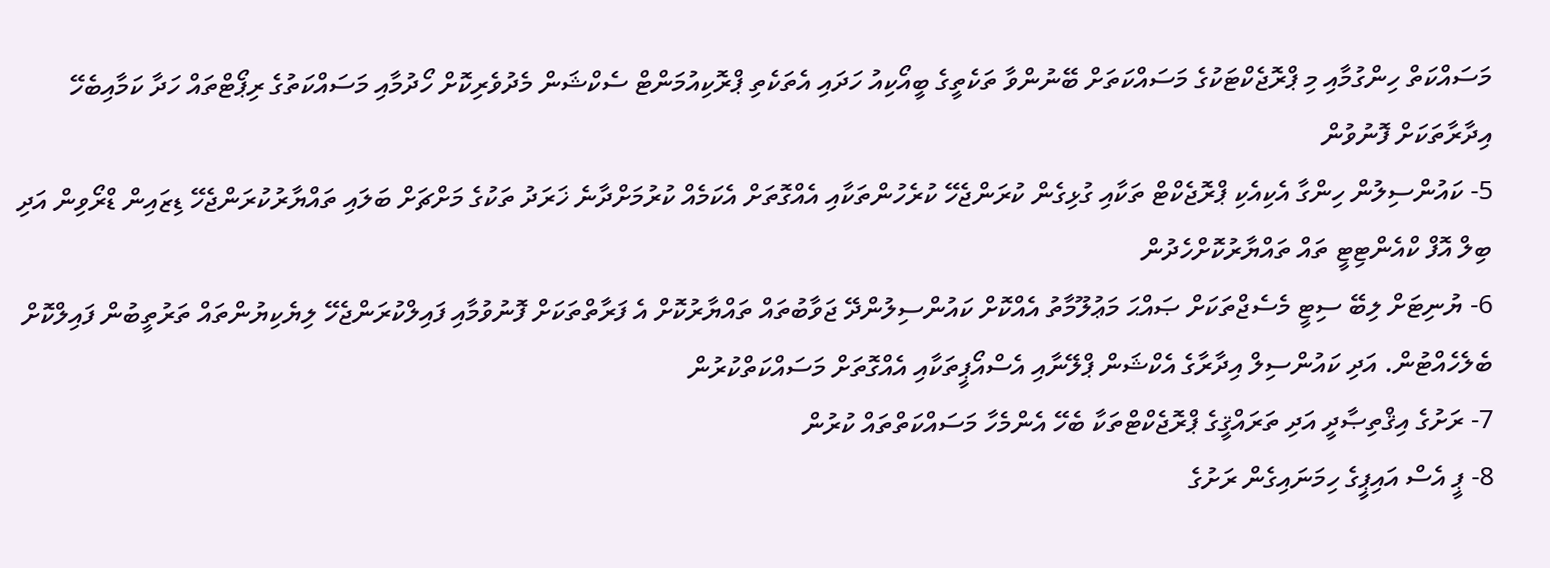މަސައްކަތް ހިންގުމާއި މި ޕްރޮޖެކްޓަކުގެ މަސައްކަތަށް ބޭނުންވާ ތަކެތީގެ ބީއޯކިއު ހަދައި އެތަކެތި ޕްރޮކިއުމަންޓް ސެކްޝަން މެދުވެރިކޮށް ހޯދުމާއި މަސައްކަތުގެ ރިޕޯޓްތައް ހަދާ ކަމާއިބެހޭ އިދާރާތަކަށް ފޮނުވުން
5- ކައުންސިލުން ހިންގާ އެކިއެކި ޕްރޮޖެކްޓް ތަކާއި ގުޅިގެން ކުރަންޖެހޭ ކުރެހުންތަކާއި އެއްގޮތަށް އެކަމެއް ކުރުމަށްދާނެ ޚަރަދު ތަކުގެ މަށްޗަށް ބަލައި ތައްޔާރުކުރަންޖެހޭ ޑިޒައިން ޑްރޯވިން އަދި ބިލް އޮފް ކްއެންޓިޓީ ތައް ތައްޔާރުކޮށްހެދުން
6- ޔުނިޓަށް ލިބޭ ސިޓީ މެސެޖްތަކަށް ޞައްޙަ މަޢުލޫމާތު އެއްކޮށް ކައުންސިލުންދޭ ޖަވާބުތައް ތައްޔާރުކޮށް އެ ފަރާތްތަކަށް ފޮނުވުމާއި ފައިލްކުރަންޖެހޭ ލިޔެކިޔުންތައް ތަރުތީބުން ފައިލްކޮށް ބެލެހެއްޓުން. އަދި ކައުންސިލް އިދާރާގެ އެކްޝަން ޕްލޭނާއި އެސްއޯޕީތަކާއި އެއްގޮތަށް މަސައްކަތްކުރުން
7- ރަށުގެ އިޤްތިޞާދީ އަދި ތަރައްޤީގެ ޕްރޮޖެކްޓްތަކާ ބެހޭ އެންމެހާ މަސައްކަތްތައް ކުރުން
8- ޕީ އެސް އައިޕީގެ ހިމަނައިގެން ރަށުގެ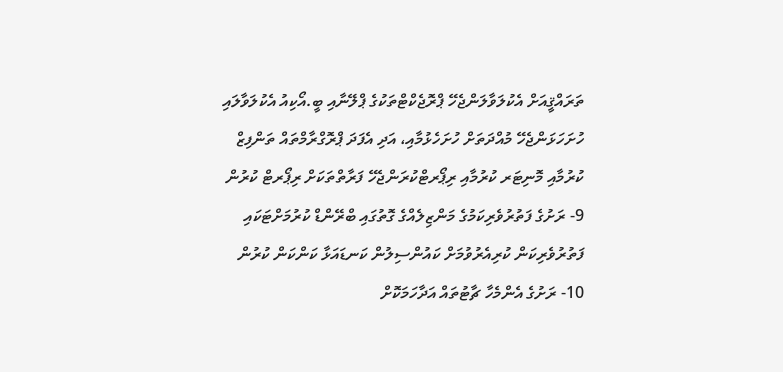ތަރައްޤީއަށް އެކުލަވާލަންޖެހޭ ޕްރޮޖެކްޓްތަކުގެ ޕްލޭނާއި ބީ.އޯކިއު އެކުލަވާލައި ހުށަހަޅަންޖެހޭ މުއްދަތަށް ހުށަހެޅުމާއި، އަދި އެފަދަ ޕްރޮގްރާމްތައް ތަންފިޒް ކުރުމާއި މޮނިޓަރ ކުރުމާއި ރިޕޯރޓްކުރަންޖެހޭ ފަރާތްތަކަށް ރިޕޯރޓް ކުރުން
9- ރަށުގެ ފަތުރުވެރިކަމުގެ މަންޒިލެއްގެ ގޮތުގައި ބްރޭންޑް ކުރުމަށްޓަކައި ފަތުރުވެރިކަން ކުރިއެރުވުމަށް ކައުންސިލުން ކަނޑައަޅާ ކަންކަން ކުރުން
10- ރަށުގެ އެންމެހާ ޗާޓުތައް އަދާހަމަކޮށް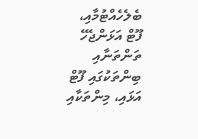ބެލެހެއްޓުމާއި، ފޫޓް އަޅަންޖެހޭ ތަންތަނާއި ބިންތަކުގައި ފޫޓް އަޅައި، މިންތަކާއި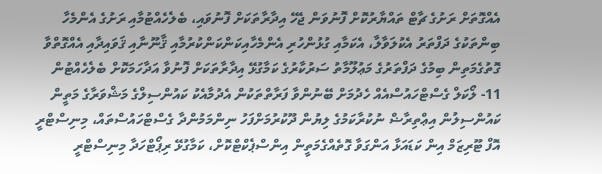އެއްގޮތަށް ރަށުގެ ޗާޓް ތައްޔާރުކޮށް ފޮނުވަން ޖެހޭ އިދާރާތަކަށް ފޮނުވައި، ބެލެހެއްޓުމާއި ރަށުގެ އެންމެހާ ބިންތަކުގެ ދަފްތަރު އެކުލަވާލާ، އެކަމާއި ގުޅުންހުރި އެންމެހާއިކަންކަންކުރުމާއި ޤާނޫނާއި ޤަވައިދާއި އެއްގޮތްވާ ގޮތުގެމަތިން ބިމުގެ ދަފްތަރުގެ މަޢުލޫމާތު ސަރުކާރުގެ ކަމާގުޅޭ އިދާރާތަކަށް ފޮނުވާ އަދާހަމަކޮށް ބެލެހެއްޓުން
11- ލޯކަލް ގެސްޓްހައުސްއެއް ހެދުމަށް ބޭނުންވާ ފަރާތްތަކުން އެދުމާއެކު ކައުންސިލްގެ މަޝްވަރާގެ މަތީން ކައުންސިލުން އިޢްތިރާޟް ނުކުރާކަމުގެ ލިޔުން ދޫކުރުމަށްފަހު ނިންމަމުންދާ ގެސްޓްހައުސްތައް، މިނިސްޓްރީ އޮފް ޓޫރިޒަމް އިން ކަޑައަޅާ އަންގަވާ ގޮތެއްގެމަތީން އިންސްޕެކްޓްކޮށް، ކަމާގުޅޭ ރިޕޯޓްހަދާ މިނިސްޓްރީ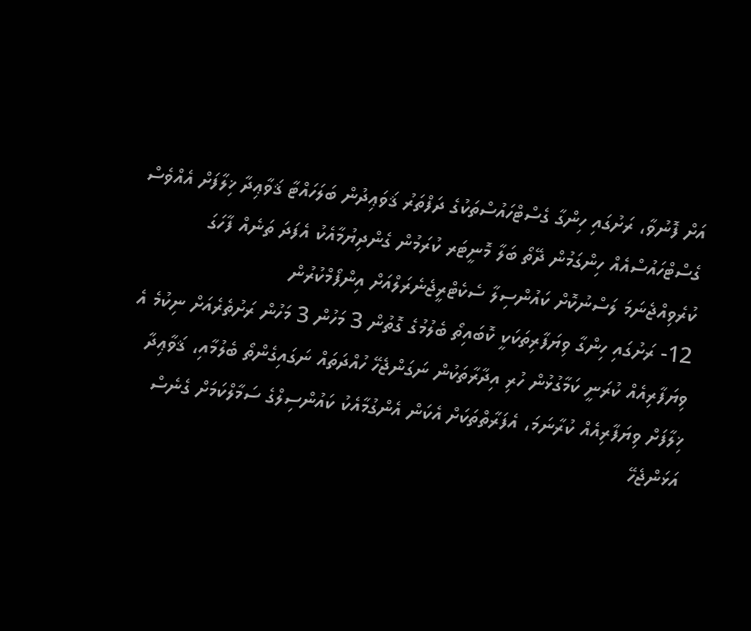އަށް ފޮނުވާ، ރަށުގައި ހިންގާ ގެސްޓްހައުސްތަކުގެ ދަފްތަރު ޤަވަޢިދުން ބަލަހައްޓާ ޤަވާޢިދާ ޚިލާފަށް އެއްވެސް ގެސްޓްހައުސްއެއް ހިންގަމުން ދޭތޯ ބަލާ މޮނީޓަރ ކުރަމުން ގެންދިޔުމާއެކު އެފަދަ ތަނެއް ފާހަގަ ކުރެވިއްޖެނަމަ ލަސްނުކޮށް ކައުންސިލާ ސެކެޓްރީޖެނެރަލްއަށް އިންފޯމްކުރުން
12- ރަށުގައި ހިންގާ ވިޔަފާރިތަކަކީ ކޮބައިތޯ ބެލުމުގެ ގޮތުން 3 މަހުން 3 މަހުން ރަށުތެރެއަށް ނިކުމެ އެ ވިޔަފާރިއެއް ކުރަނީ ކަމާގުޅުން ހުރި އިދާރާތަކުން ނަގަންޖެހޭ ހުއްދަތައް ނަގައިގެންތޯ ބެލުމާއި، ޤަވާޢިދާ ޚިލާފަށް ވިޔަފާރިއެއް ކުރާނަމަ، އެފަރާތްތަކަށް އެކަން އެންގުމާއެކު ކައުންސިލްގެ ސަމާލްކަމަށް ގެނެސް އަޅަންޖެހޭ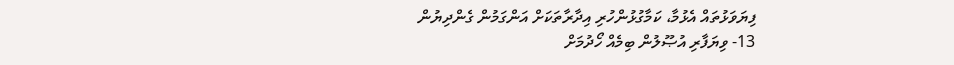ފިޔަވަޅުތައް އެޅުމާ، ކަމާގުޅުންހުރި އިދާރާތަކަށް އަންގަމުން ގެންދިޔުން
13- ވިޔަފާރި އުޞޫލުން ބިމެއް ހޯދުމަށް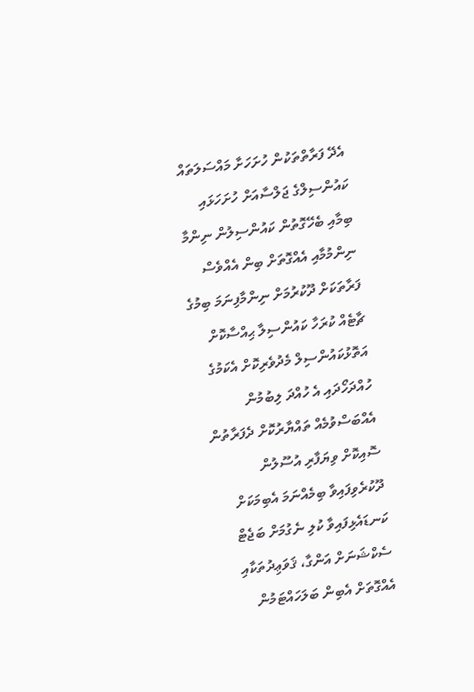އެދޭ ފަރާތްތަކުން ހުށަހަށާ މައްސަލަތައް ކައުންސިލްގެ ޖަލްސާއަށް ހުށަހަޅައި ބިމާއި ބެހޭގޮތުން ކައުންސިލުން ނިންމާ ނިންމުމާއި އެއްގޮތަށް ބިން އެއްވެސް ފަރާތަކަށް ދޫކުރުމަށް ނިންމާފިނަމަ ބިމުގެ ޗާޓެއް ކުރަހާ ކައުންސިލާ ޙިއްސާކޮށް އަތޮޅުކައުންސިލް މެދުވެރިކޮށް އެކަމުގެ ހުއްދަހޯދައި އެ ހުއްދަ ލިބުމުން އެއްބަސްވުމެއް ތައްޔާރުކޮށް ދެފަރާތުން ސޮއިކޮށް ވިޔަފާރި އުސޫލުން ދޫކުރެވިފައިވާ ބިމެއްނަމަ އެބިމަކަށް ކަނޑައެޅިފައިވާ ކުލި ނެގުމަށް ބަޖެޓް ސެކްޝަނަށް އަންގާ، ޤަވަޢިދުތަކާއި އެއްގޮތަށް އެބިން ބަލަހައްޓަމުން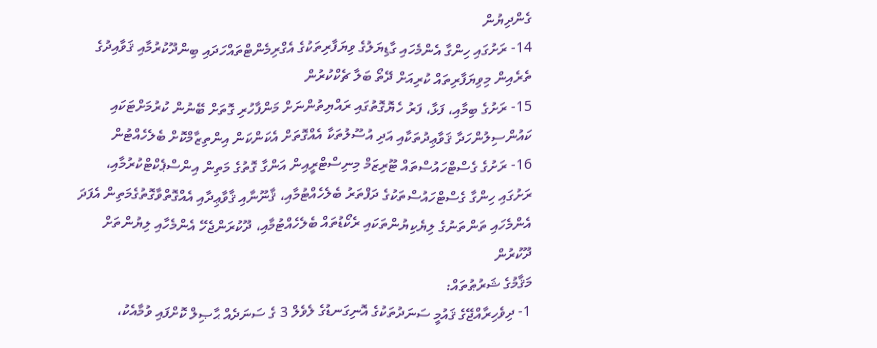ގެންދިޔުން
14- ރަށުގައި ހިންގާ އެންމެހައި ގާޑިޔަލުގެ ވިޔަފާރިތަކުގެ އެގްރިމެންޓްތައްހަދައި ބިންދޫކުރުމާއި ޤަވާއިދުގެ ތެރެއިން މިވިޔަފާރިތައް ކުރިއަށް ދޭތޯ ބަލާ ޗެކްކުރުން
15- ރަށުގެ ބިމާއި، ފަޅާ، ފަރު ހެޔޮގޮތުގައި ރައްޔިތުންނަށް މަންފާހުރި ގޮތަށް ބޭނުން ކުރުމަށްޓަކައި ކައުންސިލުންހަދާ ޤަވާޢިދުތަކާއި އަދި އުސޫލުތަކާ އެއްގޮތަށް އެކަންކަން އިންތިޒާމްކޮށް ބެލެހެއްޓުން
16- ރަށުގެ ގެސްޓްހައުސްތައް ޓޫރިޒަމް މިނިސްޓްރީއިން އަންގާ ގޮތުގެ މަތިން އިންސްޕެކްޓްކުރުމާއި، ރަށުގައި ހިންގާ ގެސްޓްހައުސްތަކުގެ ދަފްތަރު ބެލެހެއްޓުމާއި، ޤާނޫނާއި ޤާވާޢިދާއި އެއްގޮތްވާގޮތުގެމަތިން އެފަދަ އެންމެހައި ތަންތަނުގެ ލިޔެކިޔުންތަކައި ރެކޯޑުތައް ބެލެހެއްޓުމާއި، ދޫކުރަންޖެހޭ އެންމެހާއި ލިޔުންތަށް ދޫކުރުން
މަޤާމުގެ ޝަރުޠުތައް:
1- ދިވެހިރާއްޖޭގެ ޤައުމީ ސަނަދުތަކުގެ އޮނިގަނޑުގެ ލެވެލް 3 ގެ ސަނަދެއް ޙާޞިލް ކޮށްފައި ވުމާއެކު،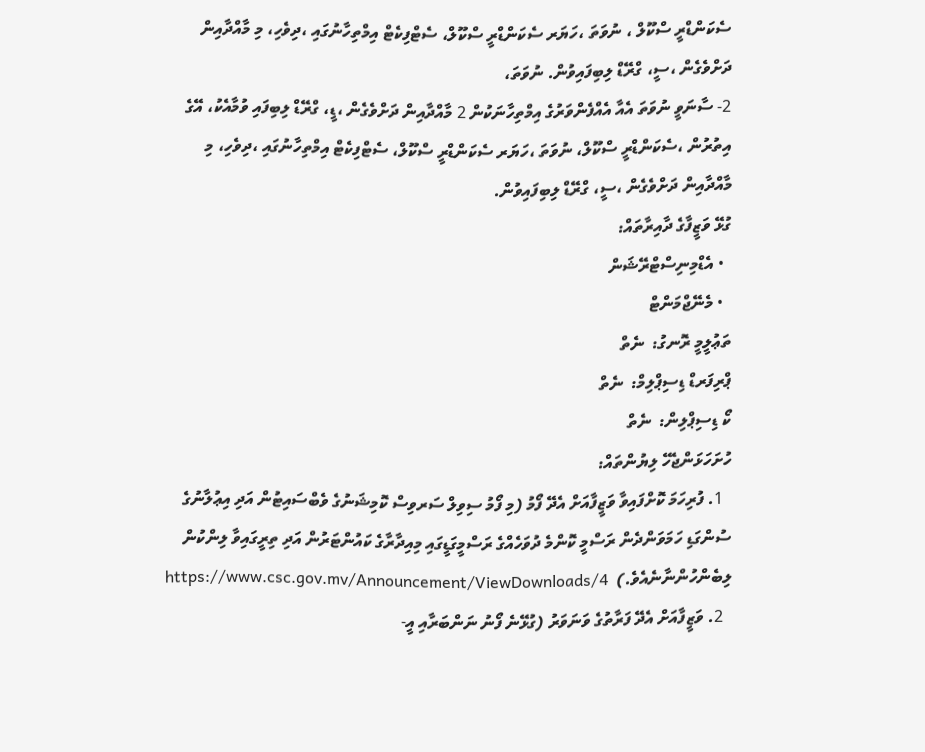ސެކަންޑްރީ ސްކޫލް ، ނުވަތަ ،ހަޔަރ ސެކަންޑްރީ ސްކޫލް، ސެޓްފިކެޓް އިމްތިހާނުގައި ،ދިވެހި، މި މާއްދާއިން ދަށްވެގެން ،ސީ، ގްރޭޑް ލިބިފައިވުން. ނުވަތަ،
2- ސާނަވީ ނުވަތަ އެއާ އެއްފެންވަރުގެ އިމްތިހާނަކުން 2 މާއްދާއިން ދަށްވެގެން ،ޑީ، ގްރޭޑް ލިބިފައި ވުމާއެކު، އޭގެ އިތުރުން ،ސެކަންޑްރީ ސްކޫލް، ނުވަތަ ،ހަޔަރ ސެކަންޑްރީ ސްކޫލް، ސެޓްފިކެޓް އިމްތިހާނުގައި ،ދިވެހި، މި މާއްދާއިން ދަށްވެގެން ،ސީ، ގްރޭޑް ލިބިފައިވުން.
ގުޅޭ ވަޒީފާގެ ދާއިރާތައް:
  • އެޑްމިނިސްޓްރޭޝަން
  • މެނޭޖްމަންޓް
ތަޢުލީމީ ރޮނގު:  ނެތް
ޕްރިފަރޑް ޑިސިޕްލިމް:  ނެތް
ކޯ ޑިސިޕްލިން:  ނެތް
ހުށަހަޅަންޖެހޭ ލިޔުންތައް:
  1. ފުރިހަމަ ކޮށްފައިވާ ވަޒީފާއަށް އެދޭ ފޯމު (މި ފޯމު ސިވިލް ސަރވިސް ކޮމިޝަނުގެ ވެބްސައިޓުން އަދި އިޢުލާނުގެ ސުންގަޑި ހަމަވަންދެން ރަސްމީ ކޮންމެ ދުވަހެއްގެ ރަސްމީގަޑީގައި މިއިދާރާގެ ކައުންޓަރުން އަދި ތިރީގައިވާ ލިންކުން ލިބެންހުންނާނެއެވެ.)  https://www.csc.gov.mv/Announcement/ViewDownloads/4
  2. ވަޒީފާއަށް އެދޭ ފަރާތުގެ ވަނަވަރު (ގުޅޭނެ ފޯނު ނަންބަރާއި އީ-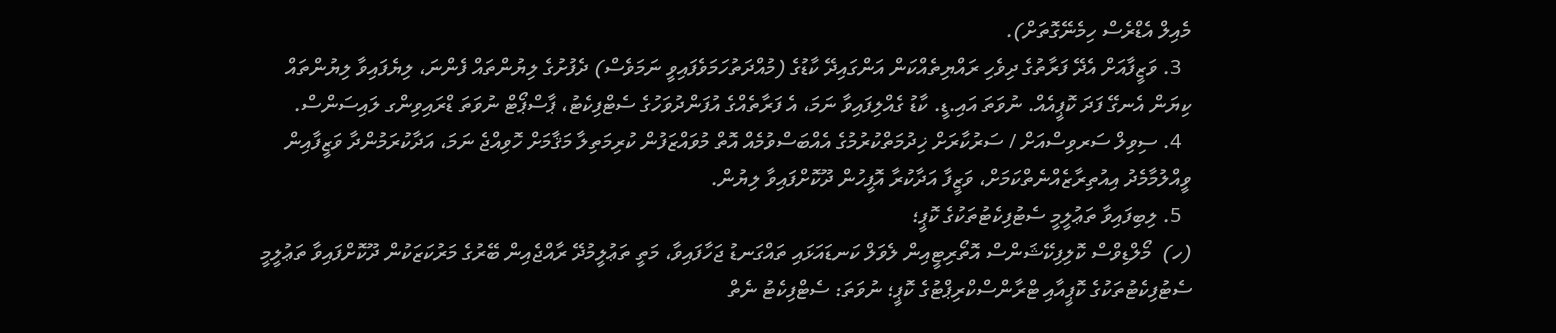މެއިލް އެޑްރެސް ހިމެނޭގޮތަށް).
  3. ވަޒީފާއަށް އެދޭ ފަރާތުގެ ދިވެހި ރައްޔިތެއްކަން އަންގައިދޭ ކާޑުގެ (މުއްދަތުހަމަވެފައިވީ ނަމަވެސް) ދެފުށުގެ ލިޔުންތައް ފެންނަ، ލިޔެފައިވާ ލިޔުންތައް ކިޔަން އެނގޭ ފަދަ ކޮޕީއެއް. ނުވަތަ އައި.ޑީ. ކާޑު ގެއްލިފައިވާ ނަމަ، އެ ފަރާތެއްގެ އުފަންދުވަހުގެ ސެޓްފިކެޓު، ޕާސްޕޯޓް ނުވަތަ ޑްރައިވިންގ ލައިސަންސް.
  4. ސިވިލް ސަރވިސްއަށް / ސަރުކާރަށް ޚިދުމަތްކުރުމުގެ އެއްބަސްވުމެއް އޮތް މުވައްޒަފުން ކުރިމަތިލާ މަޤާމަށް ހޮވިއްޖެ ނަމަ، އަދާކުރަމުންދާ ވަޒީފާއިން ވީއްލުމާމެދު އިއުތިރާޒެއްނެތްކަމަށް، ވަޒީފާ އަދާކުރާ އޮފީހުން ދޫކޮށްފައިވާ ލިޔުން.
  5. ލިބިފައިވާ ތަޢުލީމީ ސެޓުފިކެޓުތަކުގެ ކޮޕީ؛
(ހ)  މޯލްޑިވްސް ކޮލިފިކޭޝަންސް އޮތޯރިޓީއިން ލެވަލް ކަނޑައަޅައި ތައްގަނޑު ޖަހާފައިވާ، މަތީ ތަޢުލީމުދޭ ރާއްޖެއިން ބޭރުގެ މަރުކަޒަކުން ދޫކޮށްފައިވާ ތަޢުލީމީ ސެޓުފިކެޓުތަކުގެ ކޮޕީއާއި ޓްރާންސްކްރިޕްޓުގެ ކޮޕީ؛ ނުވަތަ: ސެޓްފިކެޓު ނެތް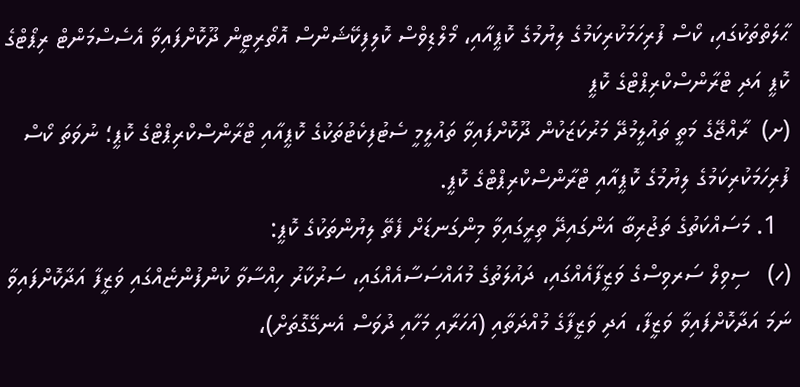ޙާލަތްތަކުގައި، ކޯސް ފުރިހަމަކުރިކަމުގެ ލިޔުމުގެ ކޮޕީއާއި، މޯލްޑިވްސް ކޮލިފިކޭޝަންސް އޮތޯރިޓީން ދޫކޮށްފައިވާ އެސެސްމަންޓް ރިޕޯޓްގެ ކޮޕީ އަދި ޓްރާންސްކްރިޕްޓްގެ ކޮޕީ
(ށ)  ރާއްޖޭގެ މަތީ ތައުލީމުދޭ މަރުކަޒަކުން ދޫކޮށްފައިވާ ތައުލީމީ ސެޓުފިކެޓުތަކުގެ ކޮޕީއާއި ޓްރާންސްކްރިޕްޓްގެ ކޮޕީ؛ ނުވަތަ ކޯސް ފުރިހަމަކުރިކަމުގެ ލިޔުމުގެ ކޮޕީއާއި ޓްރާންސްކްރިޕްޓްގެ ކޮޕީ.
  1. މަސައްކަތުގެ ތަޖުރިބާ އަންގައިދޭ ތިރީގައިވާ މިންގަނޑަށް ފެތޭ ލިޔުންތަކުގެ ކޮޕީ:
(ހ)   ސިވިލް ސަރވިސްގެ ވަޒީފާއެއްގައި، ދައުލަތުގެ މުއައްސަސާއެއްގައި، ސަރުކާރު ހިއްސާވާ ކުންފުންޏެއްގައި ވަޒީފާ އަދާކޮށްފައިވާ ނަމަ އަދާކޮށްފައިވާ ވަޒީފާ، އަދި ވަޒީފާގެ މުއްދަތާއި (އަހަރާއި މަހާއި ދުވަސް އެނގޭގޮތަށް)،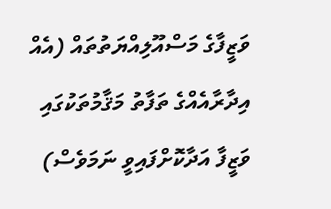ވަޒީފާގެ މަސްއޫލިއްޔަތުތައް (އެއް އިދާރާއެއްގެ ތަފާތު މަޤާމުތަކުގައި ވަޒީފާ އަދާކޮށްފައިވީ ނަމަވެސް)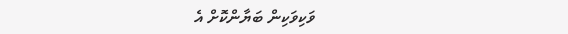ވަކިވަކިން ބަޔާންކޮށް އެ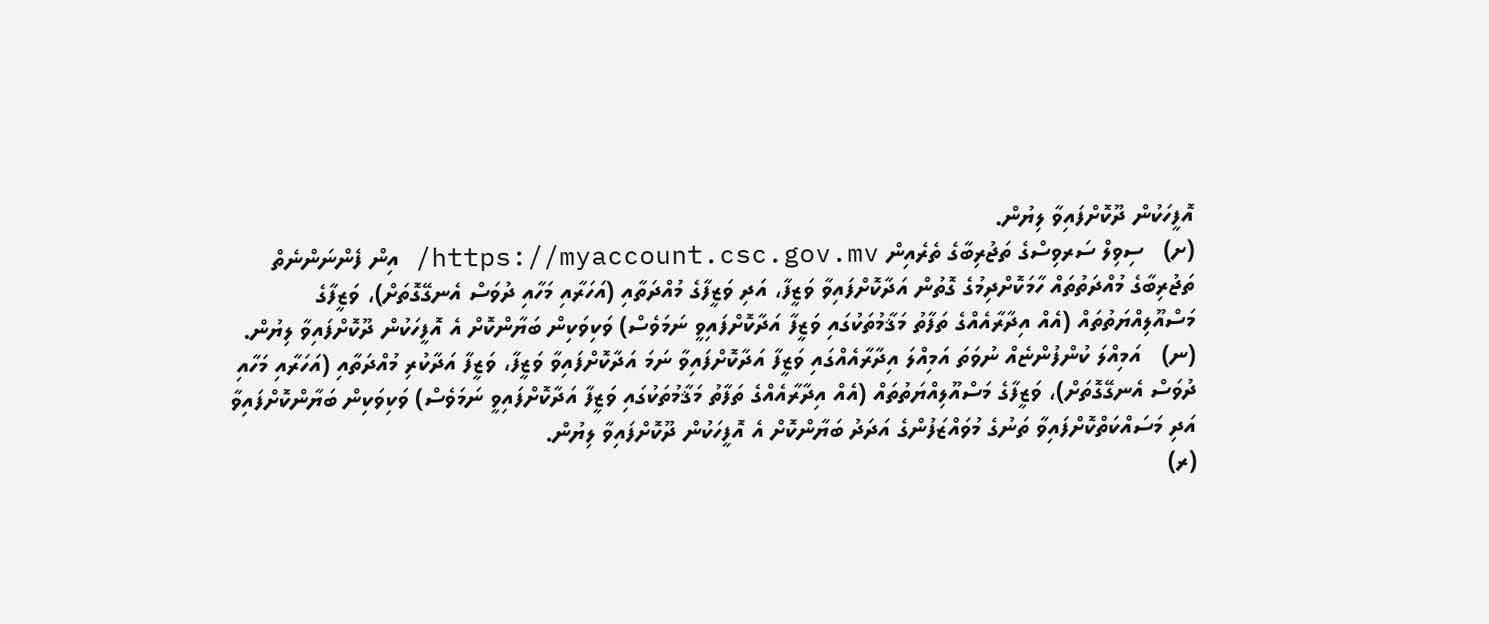އޮފީހަކުން ދޫކޮށްފައިވާ ލިޔުން.
(ށ)   ސިވިލް ސަރވިސްގެ ތަޖުރިބާގެ ތެރެއިން https://myaccount.csc.gov.mv/ އިން ފެންނަންނެތް ތަޖުރިބާގެ މުއްދަތުތައް ހާމަކޮށްދިމުގެ ގޮތުން އަދާކޮށްފައިވާ ވަޒީފާ، އަދި ވަޒީފާގެ މުއްދަތާއި (އަހަރާއި މަހާއި ދުވަސް އެނގޭގޮތަށް)، ވަޒީފާގެ މަސްއޫލިއްޔަތުތައް (އެއް އިދާރާއެއްގެ ތަފާތު މަޤާމުތަކުގައި ވަޒީފާ އަދާކޮށްފައިވީ ނަމަވެސް) ވަކިވަކިން ބަޔާންކޮށް އެ އޮފީހަކުން ދޫކޮށްފައިވާ ލިޔުން.
(ނ)   އަމިއްލަ ކުންފުންޏެއް ނުވަތަ އަމިއްލަ އިދާރާއެއްގައި ވަޒީފާ އަދާކޮށްފައިވާ ނަމަ އަދާކޮށްފައިވާ ވަޒީފާ، ވަޒީފާ އަދާކުރި މުއްދަތާއި (އަހަރާއި މަހާއި ދުވަސް އެނގޭގޮތަށް)، ވަޒީފާގެ މަސްއޫލިއްޔަތުތައް (އެއް އިދާރާއެއްގެ ތަފާތު މަޤާމުތަކުގައި ވަޒީފާ އަދާކޮށްފައިވީ ނަމަވެސް) ވަކިވަކިން ބަޔާންކޮށްފައިވާ އަދި މަސައްކަތްކޮށްފައިވާ ތަނުގެ މުވައްޒަފުންގެ އަދަދު ބަޔާންކޮށް އެ އޮފީހަކުން ދޫކޮށްފައިވާ ލިޔުން.
(ރ)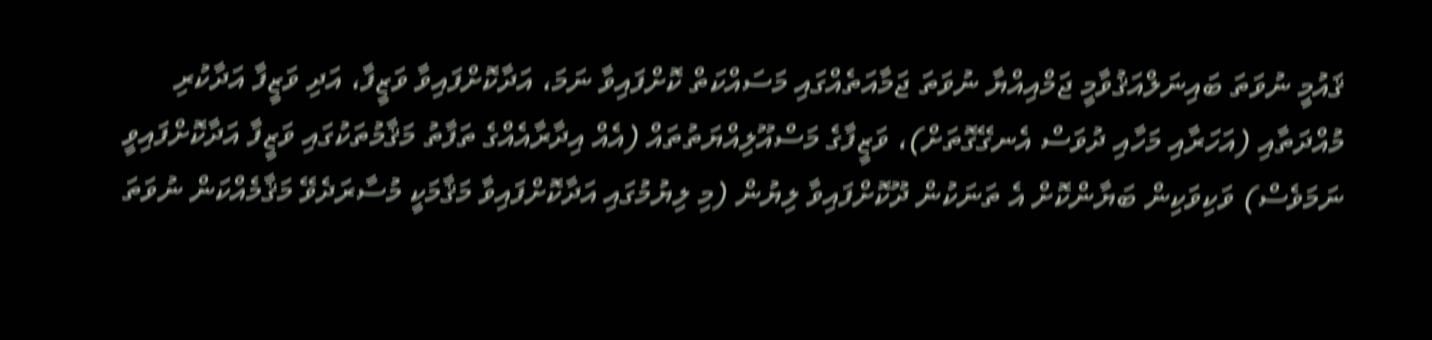ޤައުމީ ނުވަތަ ބައިނަލްއަޤުވާމީ ޖަމްއިއްޔާ ނުވަތަ ޖަމާއަތެއްގައި މަސައްކަތް ކޮށްފައިވާ ނަމަ، އަދާކޮށްފައިވާ ވަޒީފާ، އަދި ވަޒީފާ އަދާކުރި މުއްދަތާއި (އަހަރާއި މަހާއި ދުވަސް އެނގޭގޮތަށް)، ވަޒީފާގެ މަސްއޫލިއްޔަތުތައް (އެއް އިދާރާއެއްގެ ތަފާތު މަޤާމުތަކުގައި ވަޒީފާ އަދާކޮށްފައިވީ ނަމަވެސް) ވަކިވަކިން ބަޔާންކޮށް އެ ތަނަކުން ދޫކޮށްފައިވާ ލިޔުން (މި ލިޔުމުގައި އަދާކޮށްފައިވާ މަޤާމަކީ މުސާރަދެވޭ މަޤާމެއްކަން ނުވަތަ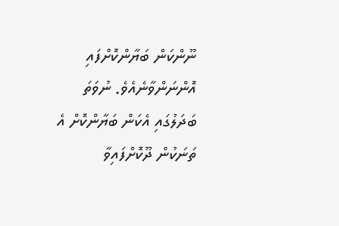ނޫންކަން ބަޔާންކޮށްފައި އޮންނަންވާނެއެވެ. ނުވަތަ ބަދަލުގައި އެކަން ބަޔާންކޮށް އެ ތަނަކުން ދޫކޮށްފައިވާ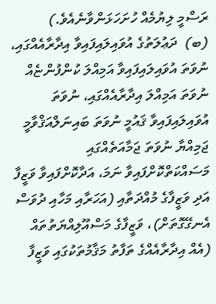ރަސްމީ ލިޔުމެއް ހުށަހަޅަންވާނެއެވެ.)
(ބ)  ދަޢުލަތުގެ އުވައިލައިފައިވާ އިދާރާއެއްގައި، ނުވަތަ އުވައިލައިފައިވާ އަމިއްލަ ކުންފުންޏެއް ނުވަތަ އަމިއްލަ އިދާރާއެއްގައި، ނުވަތަ އުވައިލައިފައިވާ ޤައުމީ ނުވަތަ ބައިނަލްއަޤްވާމީ ޖަމިއްޔާ ނުވަތަ ޖަމާއަތެއްގައި މަސައްކަތްކޮށްފައިވާ ނަމަ، އަދާކޮށްފައިވާ ވަޒީފާ އަދި ވަޒީފާގެ މުއްދަތާއި (އަހަރާއި މަހާއި ދުވަސް އެނގޭގޮތަށް)، ވަޒީފާގެ މަސްއޫލިއްޔަތުތައް (އެއް އިދާރާއެއްގެ ތަފާތު މަޤާމުތަކުގައި ވަޒީފާ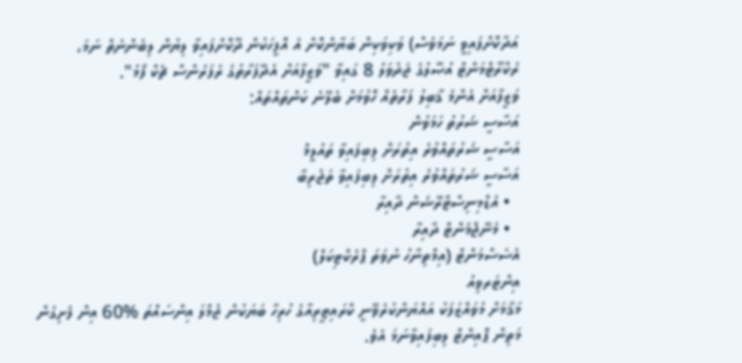އަދާކޮށްފައިވީ ނަމަވެސް) ވަކިވަކިން ބަޔާންކޮށް އެ އޮފީހަކުން ދޫކޮށްފައިވާ ލިޔުން ލިބެންނެތް ނަމަ، ރެކްރޫޓްމަންޓް އުޞޫލުގެ ޖަދުވަލު 8 ގައިވާ "ވަޒީފާއަށް އެދޭފަރާތުގެ ރެފަރެންސް ޗެކް ފޯމު".
ވަޒީފާއަށް އެންމެ ޤާބިލު ފަރާތެއް ހޮވުމަށް ބެލޭނެ ކަންތައްތައް:
އަސާސީ ޝަރުތު ހަމަވުން
އަސާސީ ޝަރުތައްވުރެ އިތުރަށް ލިބިފައިވާ ތައުލީމް
އަސާސީ ޝަރުތައްވުރެ އިތުރަށް ލިބިފައިވާ ތަޖުރިބާ
  • އެޑްމިނިސްޓްރޭޝަން ދާއިރާ
  • މެނޭޖްމެންޓް ދާއިރާ
އެސެސްމަންޓް (އިމްތިނާހު ނުވަތަ ޕްރެކްޓިކަލް)
އިންޓަރވިއު
މަޤާމަށް މުވައްޒަފަކު އައްޔަންކުރެވޭނީ ކްރައިޓީރިއާގެ ހުރިހާ ބަޔަކުން ޖުމްލަ އިންސައްތަ %60 އިން ފެށިގެން މަތިން ޕޮއިންޓް ލިބިފައިވާނަމަ އެވެ.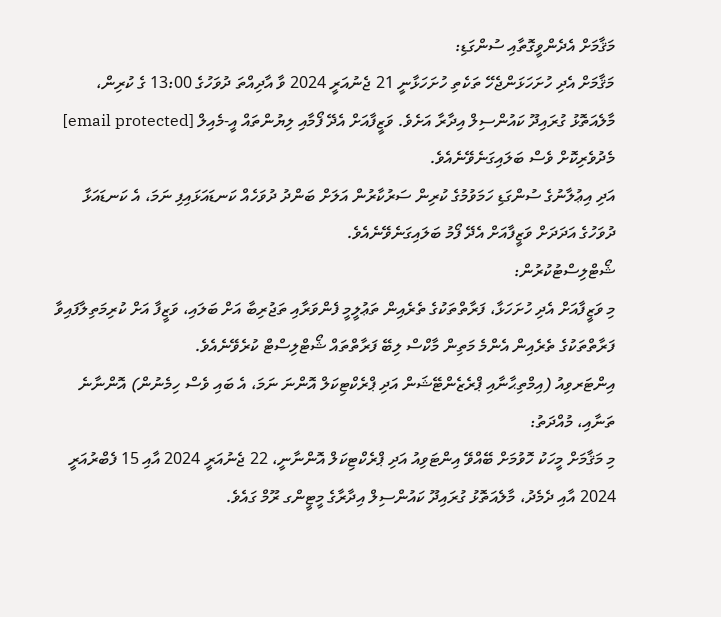މަޤާމަށް އެދެންވީގޮތާއި ސުންގަޑި:
މަޤާމަށް އެދި ހުށަހަޅަންޖެހޭ ތަކެތި ހުށަހަޅާނީ 21 ޖެނުއަރީ 2024 ވާ އާދިއްތަ ދުވަހުގެ 13:00 ގެ ކުރިން، މާލެއަތޮޅު ގުރައިދޫ ކައުންސިލް އިދާރާ އަށެވެ. ވަޒީފާއަށް އެދޭ ފޯމާއި ލިޔުންތައް އީ-މެއިލް [email protected] މެދުވެރިކޮށް ވެސް ބަލައިގަނެވޭނެއެވެ.
އަދި އިޢުލާނުގެ ސުންގަޑި ހަމަވުމުގެ ކުރިން ސަރުކާރުން އަލަށް ބަންދު ދުވަހެއް ކަނޑައަޅައިފި ނަމަ، އެ ކަނޑައަޅާ ދުވަހުގެ އަދަދަށް ވަޒީފާއަށް އެދޭ ފޯމު ބަލައިގަނެވޭނެއެވެ.
ޝޯޓްލިސްޓުކުރުން:
މި ވަޒީފާއަށް އެދި ހުށަހަޅާ، ފަރާތްތަކުގެ ތެރެއިން ތަޢުލީމީ ފެންވަރާއި ތަޖުރިބާ އަށް ބަލައި، ވަޒީފާ އަށް ކުރިމަތިލާފައިވާ ފަރާތްތަކުގެ ތެރެއިން އެންމެ މަތިން މާކްސް ލިބޭ ފަރާތްތައް ޝޯޓްލިސްޓް ކުރެވޭނެއެވެ.
އިންޓަރވިއު (އިމްތިޙާނާއި ޕްރެޒެންޓޭޝަން އަދި ޕްރެކްޓިކަލް އޮންނަ ނަމަ، އެ ބައި ވެސް ހިމެނުން) އޮންނާނެ ތަނާއި، މުއްދަތު:
މި މަޤާމަށް މީހަކު ހޮވުމަށް ބޭއްވޭ އިންޓަވިއު އަދި ޕްރެކްޓިކަލް އޮންނާނީ، 22 ޖެނުއަރީ 2024 އާއި 15 ފެބްރުއަރީ 2024 އާއި ދެމެދު، މާލެއަތޮޅު ގުރައިދޫ ކައުންސިލް އިދާރާގެ މީޓީންގ ރޫމް ގައެވެ.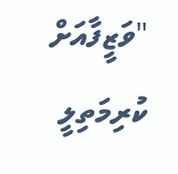"ވަޒީފާއަށް ކުރިމަތިލީ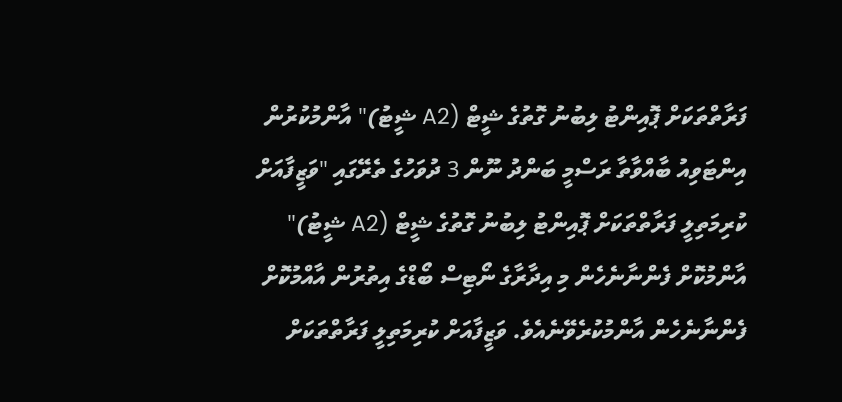ފަރާތްތަކަށް ޕޮއިންޓު ލިބުނު ގޮތުގެ ޝީޓް (A2 ޝީޓު)" އާންމުކުރުން
އިންޓަވިއު ބާއްވާތާ ރަސްމީ ބަންދު ނޫން 3 ދުވަހުގެ ތެރޭގައި "ވަޒީފާއަށް ކުރިމަތިލީ ފަރާތްތަކަށް ޕޮއިންޓު ލިބުނު ގޮތުގެ ޝީޓް (A2 ޝީޓު)" އާންމުކޮށް ފެންނާނެހެން މި އިދާރާގެ ނޯޓިސް ބޯޑްގެ އިތުރުން އާއްމުކޮށް ފެންނާނެހެން އާންމުކުރެވޭނެއެވެ. ވަޒީފާއަށް ކުރިމަތިލީ ފަރާތްތަކަށް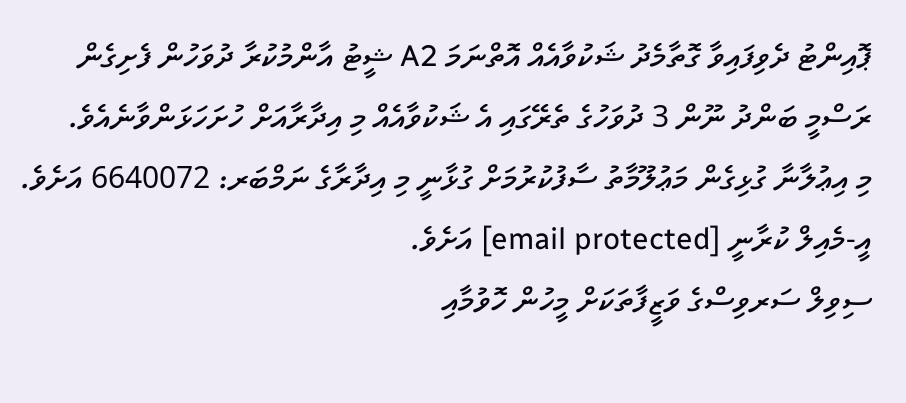ޕޮއިންޓު ދެވިފައިވާ ގޮތާމެދު ޝަކުވާއެއް އޮތްނަމަ A2 ޝީޓު އާންމުކުރާ ދުވަހުން ފެށިގެން ރަސްމީ ބަންދު ނޫން 3 ދުވަހުގެ ތެރޭގައި އެ ޝަކުވާއެއް މި އިދާރާއަށް ހުށަހަޅަންވާނެއެވެ.
މި އިޢުލާނާ ގުޅިގެން މަޢުލޫމާތު ސާފުކުރުމަށް ގުޅާނީ މި އިދާރާގެ ނަމްބަރ: 6640072 އަށެވެ. އީ-މެއިލް ކުރާނީ [email protected] އަށެވެ.
ސިވިލް ސަރވިސްގެ ވަޒީފާތަކަށް މީހުން ހޮވުމާއި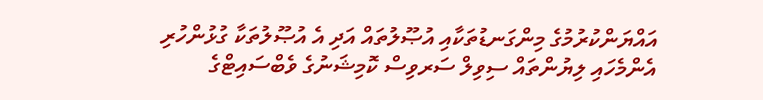އައްޔަންކުރުމުގެ މިންގަނޑުތަކާއި އުޞޫލުތައް އަދި އެ އުޞޫލުތަކާ ގުޅުންހުރި އެންމެހައި ލިޔުންތައް ސިވިލް ސަރވިސް ކޮމިޝަނުގެ ވެބްސައިޓްގެ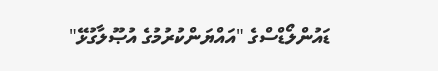ޑައުންލޯޑްސްގެ "އައްޔަންކުރުމުގެ އުޞޫލާގުޅޭ"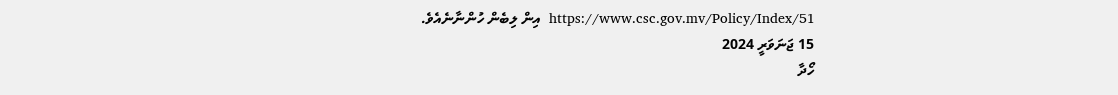https://www.csc.gov.mv/Policy/Index/51  އިން ލިބެން ހުންނާނެއެވެ.
15 ޖަނަވަރީ 2024
ހޯދާ